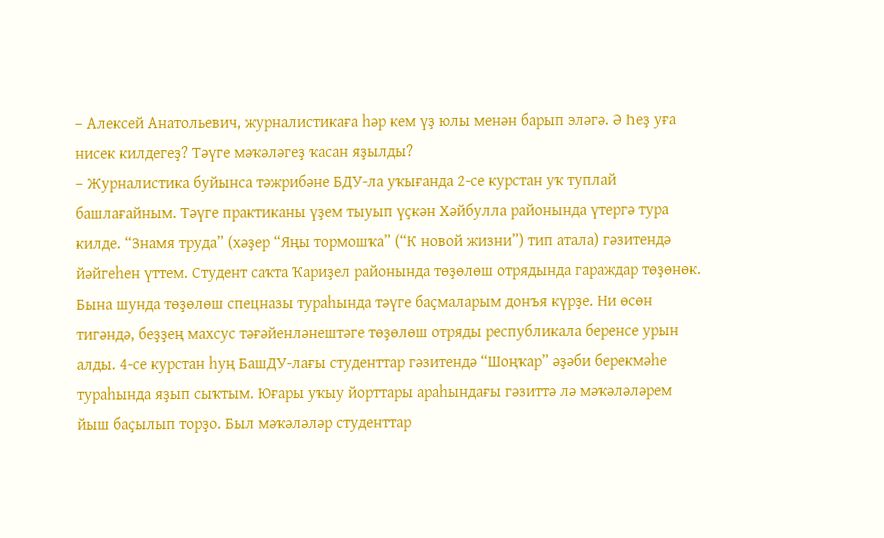– Алексей Анатольевич, журналистикаға һәр кем үҙ юлы менән барып эләгә. Ә Һеҙ уға нисек килдегеҙ? Тәүге мәҡәләгеҙ ҡасан яҙылды?
– Журналистика буйынса тәжрибәне БДУ-ла уҡығанда 2-се курстан уҡ туплай башлағайным. Тәүге практиканы үҙем тыуып үҫкән Хәйбулла районында үтергә тура килде. “Знамя труда” (хәҙер “Яңы тормошҡа” (“К новой жизни”) тип атала) гәзитендә йәйгеһен үттем. Студент саҡта Ҡариҙел районында төҙөлөш отрядында гараждар төҙөнөк. Бына шунда төҙөлөш спецназы тураһында тәүге баҫмаларым донъя күрҙе. Ни өсөн тигәндә, беҙҙең махсус тәғәйенләнештәге төҙөлөш отряды республикала беренсе урын алды. 4-се курстан һуң БашДУ-лағы студенттар гәзитендә “Шоңҡар” әҙәби берекмәһе тураһында яҙып сыҡтым. Юғары уҡыу йорттары араһындағы гәзиттә лә мәҡәләләрем йыш баҫылып торҙо. Был мәҡәләләр студенттар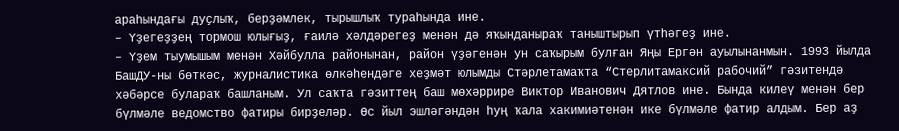араһындағы дуҫлыҡ, берҙәмлек, тырышлыҡ тураһында ине.
– Үҙегеҙҙең тормош юлығыҙ, ғаилә хәлдәрегеҙ менән дә яҡынданыраҡ таныштырып үтһәгеҙ ине.
– Үҙем тыумышым менән Хәйбулла районынан, район үҙәгенән ун саҡырым булған Яңы Ергән ауылынанмын. 1993 йылда БашДУ-ны бөткәс, журналистика өлкәһендәге хеҙмәт юлымды Стәрлетамаҡта “Стерлитамаксий рабочий” гәзитендә хәбәрсе булараҡ башланым. Ул саҡта гәзиттең баш мөхәррире Виктор Иванович Дятлов ине. Бында килеү менән бер бүлмәле ведомство фатиры бирҙеләр. Өс йыл эшләгәндән һуң ҡала хакимиәтенән ике бүлмәле фатир алдым. Бер аҙ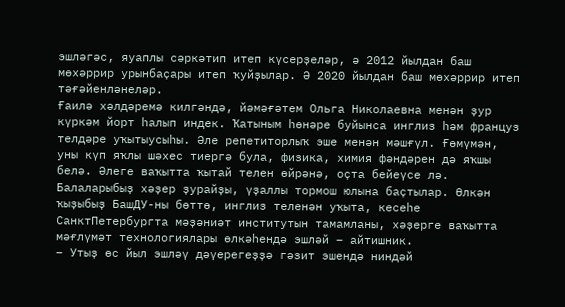эшләгәс, яуаплы сәркәтип итеп күсерҙеләр, ә 2012 йылдан баш мөхәррир урынбаҫары итеп ҡуйҙылар. Ә 2020 йылдан баш мөхәррир итеп тәғәйенләнеләр.
Ғаилә хәлдәремә килгәндә, йәмәғәтем Ольга Николаевна менән ҙур күркәм йорт һалып индек. Ҡатыным һөнәре буйынса инглиз һәм француз телдәре уҡытыусыһы. Әле репетиторлыҡ эше менән мәшғүл. Ғөмүмән, уны күп яҡлы шәхес тиергә була, физика, химия фәндәрен дә яҡшы белә. Әлеге ваҡытта ҡытай телен өйрәнә, оҫта бейеүсе лә. Балаларыбыҙ хәҙер ҙурайҙы, үҙаллы тормош юлына баҫтылар. Өлкән ҡыҙыбыҙ БашДУ-ны бөттө, инглиз теленән уҡыта, кесеһе СанктПетербургта мәҙәниәт институтын тамамланы, хәҙерге ваҡытта мәғлүмәт технологиялары өлкәһендә эшләй – айтишник.
– Утыҙ өс йыл эшләү дәүерегеҙҙә гәзит эшендә ниндәй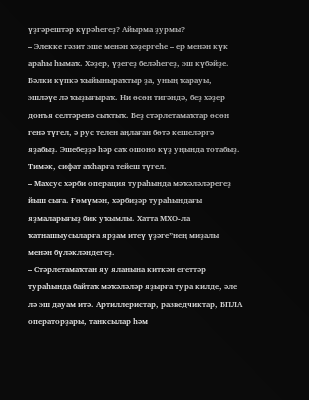үҙгәрештәр күрәһегеҙ? Айырма ҙурмы?
– Элекке гәзит эше менән хәҙергеһе – ер менән күк араһы һымаҡ. Хәҙер, үҙегеҙ беләһегеҙ, эш күбәйҙе. Бәлки күпкә ҡыйыныраҡтыр ҙа, уның ҡарауы, эшләүе лә ҡыҙығыраҡ. Ни өсөн тигәндә, беҙ хәҙер донъя селтәренә сыҡтыҡ. Беҙ стәрлетамаҡтар өсөн генә түгел, ә рус телен аңлаған бөтә кешеләргә яҙабыҙ. Эшебеҙҙә һәр саҡ ошоно күҙ уңында тотабыҙ. Тимәк, сифат аҡһарға тейеш түгел.
– Махсус хәрби операция тураһында мәҡәләләрегеҙ йыш сыға. Ғөмүмән, хәрбиҙәр тураһындағы яҙмаларығыҙ бик уҡымлы. Хатта МХО-ла ҡатнашыусыларға ярҙам итеү үҙәге”нең миҙалы менән бүләкләндегеҙ.
– Стәрлетамаҡтан яу яланына киткән егеттәр тураһында байтаҡ мәҡәләләр яҙырға тура килде, әле лә эш дауам итә. Артиллеристар, разведчиктар, БПЛА операторҙары, танксылар һәм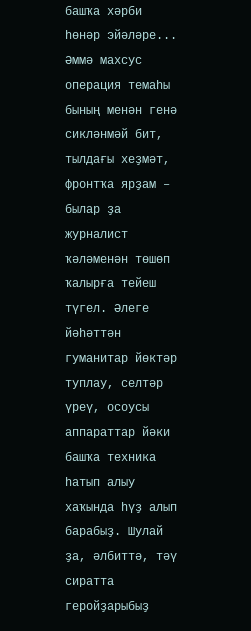башҡа хәрби һөнәр эйәләре... Әммә махсус операция темаһы бының менән генә сикләнмәй бит, тылдағы хеҙмәт, фронтҡа ярҙам – былар ҙа журналист ҡәләменән төшөп ҡалырға тейеш түгел. Әлеге йәһәттән гуманитар йөктәр туплау, селтәр үреү, осоусы аппараттар йәки башҡа техника һатып алыу хаҡында һүҙ алып барабыҙ. Шулай ҙа, әлбиттә, тәү сиратта геройҙарыбыҙ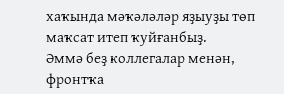хаҡында мәҡәләләр яҙыуҙы төп маҡсат итеп ҡуйғанбыҙ.
Әммә беҙ коллегалар менән, фронтҡа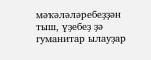мәҡәләләребеҙҙән тыш, үҙебеҙ ҙә гуманитар ылауҙар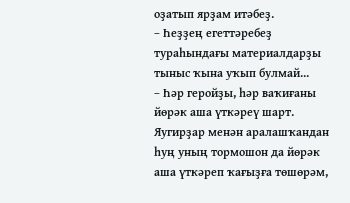оҙатып ярҙам итәбеҙ.
– Һеҙҙең егеттәребеҙ тураһындағы материалдарҙы тыныс ҡына уҡып булмай...
– Һәр геройҙы, һәр ваҡиғаны йөрәк аша үткәреү шарт. Яугирҙар менән аралашҡандан һуң уның тормошон да йөрәк аша үткәреп ҡағыҙға төшөрәм,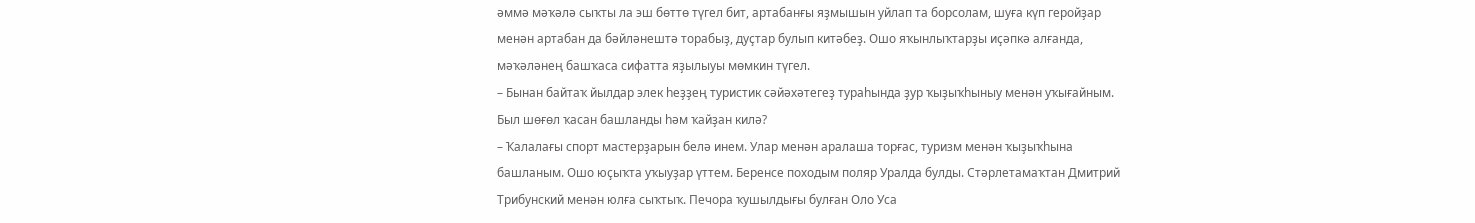әммә мәҡәлә сыҡты ла эш бөттө түгел бит, артабанғы яҙмышын уйлап та борсолам, шуға күп геройҙар менән артабан да бәйләнештә торабыҙ, дуҫтар булып китәбеҙ. Ошо яҡынлыҡтарҙы иҫәпкә алғанда, мәҡәләнең башҡаса сифатта яҙылыуы мөмкин түгел.
– Бынан байтаҡ йылдар элек һеҙҙең туристик сәйәхәтегеҙ тураһында ҙур ҡыҙыҡһыныу менән уҡығайным. Был шөғөл ҡасан башланды һәм ҡайҙан килә?
– Ҡалалағы спорт мастерҙарын белә инем. Улар менән аралаша торғас, туризм менән ҡыҙыҡһына башланым. Ошо юҫыҡта уҡыуҙар үттем. Беренсе походым поляр Уралда булды. Стәрлетамаҡтан Дмитрий Трибунский менән юлға сыҡтыҡ. Печора ҡушылдығы булған Оло Уса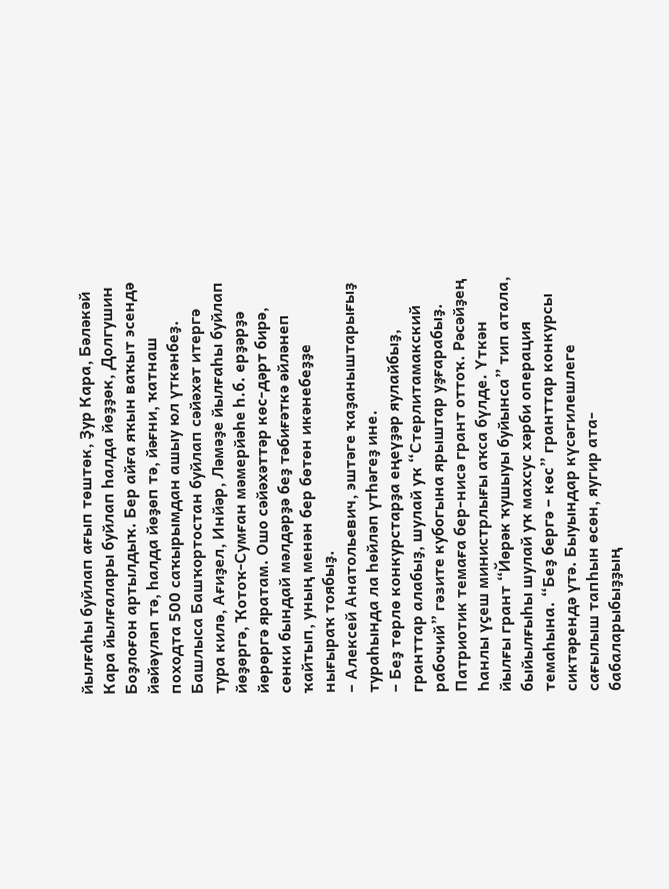йылғаһы буйлап ағып төштөк, Ҙур Кара, Бәләкәй Кара йылғалары буйлап һалда йөҙҙөк, Долгушин Боҙлоғон артылдыҡ. Бер айға яҡын ваҡыт эсендә йәйәүләп тә, һалда йөҙөп тә, йәғни, ҡатнаш походта 500 саҡырымдан ашыу юл үткәнбеҙ. Башлыса Башҡортостан буйлап сәйәхәт итергә тура килә, Ағиҙел, Инйәр, Ләмәҙе йылғаһы буйлап йөҙөргә, Ҡотоҡ-Сумған мәмерйәһе һ.б. ерҙәрҙә йөрөргә яратам. Ошо сәйәхәттәр көс-дәрт бирә, сөнки бындай мәлдәрҙә беҙ тәбиғәткә әйләнеп ҡайтып, уның менән бер бөтөн икәнебеҙҙе нығыраҡ тоябыҙ.
– Алексей Анатольевич, эштәге ҡаҙаныштарығыҙ тураһында ла һөйләп үтһәгеҙ ине.
– Беҙ төрлө конкурстарҙа еңеүҙәр яулайбыҙ, гранттар алабыҙ, шулай уҡ “Стерлитамакский рабочий” гәзите кубогына ярыштар уҙғарабыҙ. Патриотик темаға бер-нисә грант оттоҡ. Рәсәйҙең Һанлы үҫеш министрлығы аҡса бүлде. Үткән йылғы грант “Йөрәк ҡушыуы буйынса” тип атала, быйылғыһы шулай уҡ махсус хәрби операция темаһына. “Беҙ бергә – көс” гранттар конкурсы сиктәрендә үтә. Быуындар күсәгилешлеге сағылыш тапһын өсөн, яугир ата-бабаларыбыҙҙың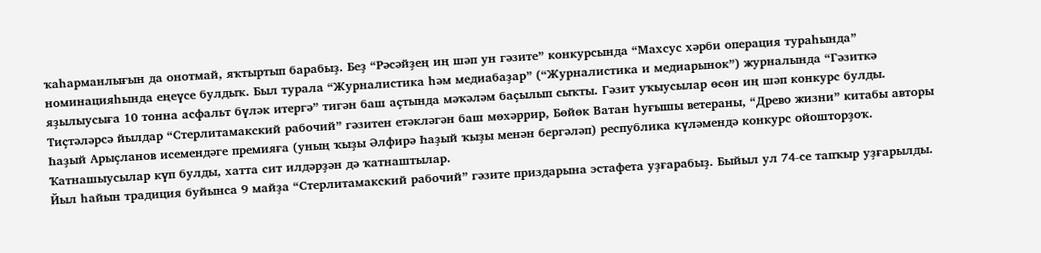ҡаһарманлығын да онотмай, яҡтыртып барабыҙ. Беҙ “Рәсәйҙең иң шәп ун гәзите” конкурсында “Махсус хәрби операция тураһында” номинацияһында еңеүсе булдыҡ. Был турала “Журналистика һәм медиабаҙар” (“Журналистика и медиарынок”) журналында “Гәзиткә яҙылыусыға 10 тонна асфальт бүләк итергә” тигән баш аҫтында мәҡәләм баҫылып сыҡты. Гәзит уҡыусылар өсөн иң шәп конкурс булды.
Тиҫтәләрсә йылдар “Стерлитамакский рабочий” гәзитен етәкләгән баш мөхәррир, Бөйөк Ватан һуғышы ветераны, “Древо жизни” китабы авторы Һаҙый Арыҫланов исемендәге премияға (уның ҡыҙы Әлфирә Һаҙый ҡыҙы менән бергәләп) республика күләмендә конкурс ойошторҙоҡ. Ҡатнашыусылар күп булды, хатта сит илдәрҙән дә ҡатнаштылар.
Йыл һайын традиция буйынса 9 майҙа “Стерлитамакский рабочий” гәзите приздарына эстафета уҙғарабыҙ. Быйыл ул 74-се тапҡыр уҙғарылды.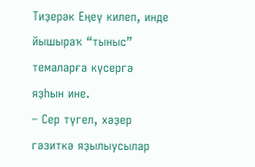Тиҙерәк Еңеү килеп, инде йышыраҡ “тыныс” темаларға күсергә яҙһын ине.
– Сер түгел, хәҙер гәзиткә яҙылыусылар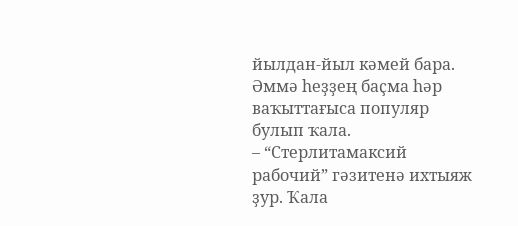йылдан-йыл кәмей бара. Әммә һеҙҙең баҫма һәр ваҡыттағыса популяр булып ҡала.
– “Стерлитамаксий рабочий” гәзитенә ихтыяж ҙур. Ҡала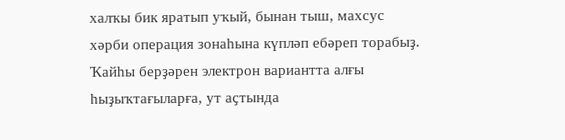халҡы бик яратып уҡый, бынан тыш, махсус хәрби операция зонаһына күпләп ебәреп торабыҙ. Ҡайһы берҙәрен электрон вариантта алғы һыҙыҡтағыларға, ут аҫтында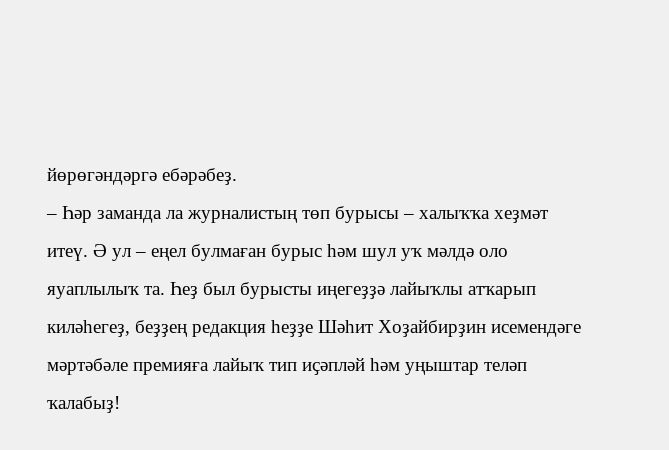йөрөгәндәргә ебәрәбеҙ.
– Һәр заманда ла журналистың төп бурысы – халыҡҡа хеҙмәт итеү. Ә ул – еңел булмаған бурыс һәм шул уҡ мәлдә оло яуаплылыҡ та. Һеҙ был бурысты иңегеҙҙә лайыҡлы атҡарып киләһегеҙ, беҙҙең редакция һеҙҙе Шәһит Хоҙайбирҙин исемендәге мәртәбәле премияға лайыҡ тип иҫәпләй һәм уңыштар теләп ҡалабыҙ!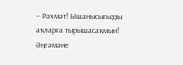– Рәхмәт! Ышанысығыҙҙы аҡларға тырышасаҡмын!
Әңгәмәне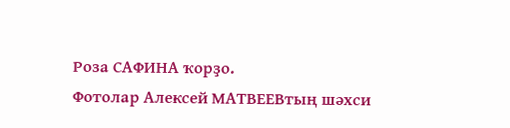Роза САФИНА ҡорҙо.
Фотолар Алексей МАТВЕЕВтың шәхси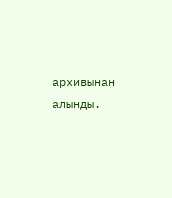архивынан алынды.